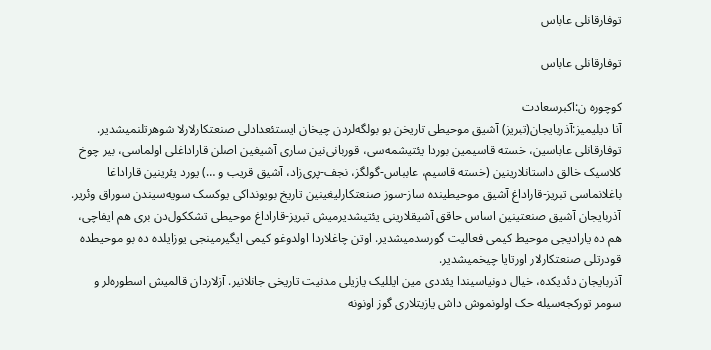توفارقانلی عاباس

توفارقانلی عاباس

کوچوره ن:اکبرسعادت
آنا دیلیمیز:آذربایجان(تبریز) آشیق موحیطی تاریخن بو بولگه‌لردن چیخان ایستئعدادلی صنعتکارلارلا شوهرتلنمیشدیر. توفارقانلی عاباسین، خسته قاسیمین بوردا یئتیشمه‌سی، قوربانی‌نین ساری آشیغین اصلن قاراداغلی اولماسی، بیر چوخ کلاسیک خالق داستانلارینین (خسته قاسیم، عابباس-گولگز، نجف-پری‌زاد، آشیق قریب و …) یورد یئرینین قاراداغا باغلانماسی تبریز-قاراداغ آشیق موحیطینده ساز-سوز صنعتکارلیغینین تاریخ بویونداکی یوکسک سویه‌سیندن سوراق وئریر.
آذربایجان آشیق صنعتینین اساس حاقق آشیقلارینی یئتیشدیرمیش تبریز-قاراداغ موحیطی تشککول‌دن بری هم ایفاچی، هم ده یارادیجی موحیط کیمی فعالیت گورسدمیشدیر. اوتن چاغلاردا اولدوغو کیمی ایگیرمینجی یوزایلده ده بو موحیطده قودرتلی صنعتکارلار اورتایا چیخمیشدیر.
آذربایجان دئدیکده، خیال دونیاسیندا یئددی مین ایللیک یازیلی مدنیت تاریخی جانلانیر. آزلاردان قالمیش اسطوره‌لر و سومر تورکجه‌سیله حک اولونموش داش یازیتلاری گوز اونونه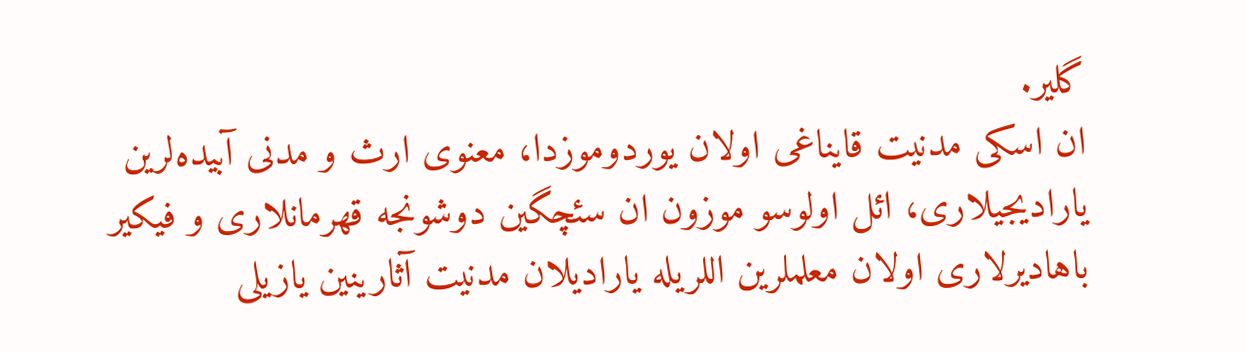گلیر.
ان اسکی مدنیت قایناغی اولان یوردوموزدا، معنوی ارث و مدنی آبیده‌لرین یارادیجیلاری، ائل اولوسو موزون ان سئچگین دوشونجه قهرمانلاری و فیکیر باهادیرلاری اولان معلملرین اللریله یارادیلان مدنیت آثارینین یازیلی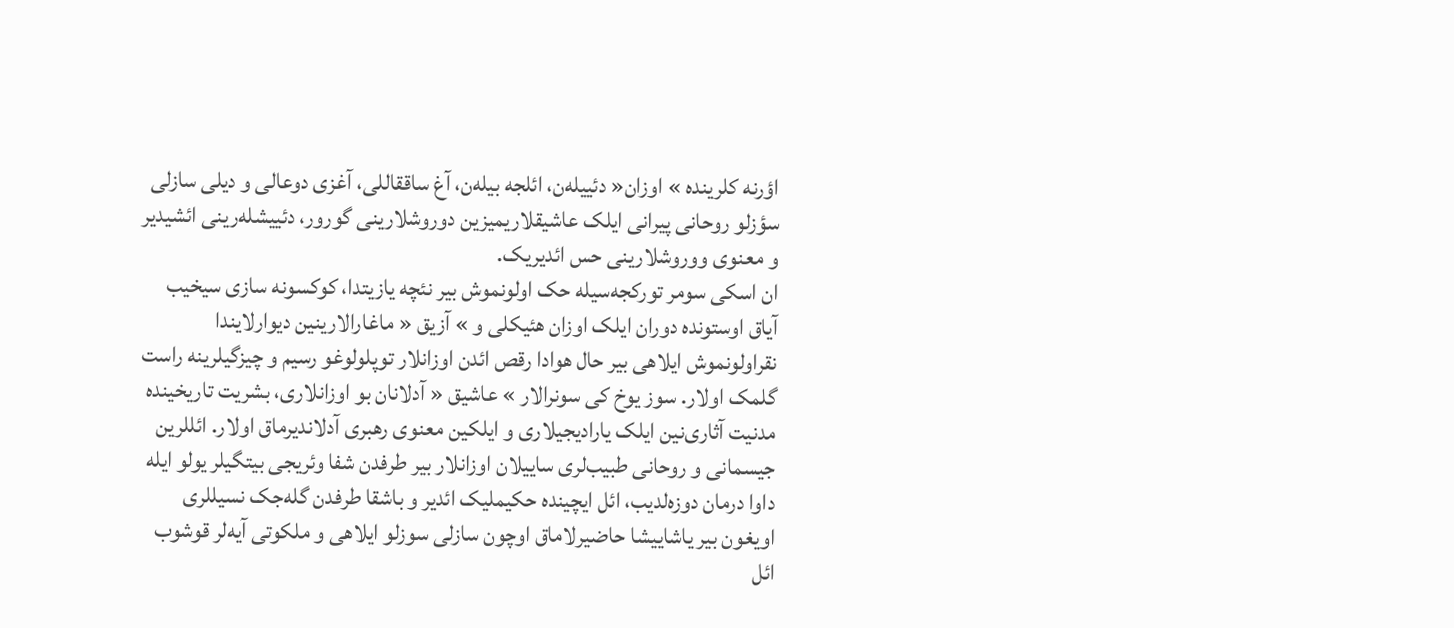اؤرنه کلرینده » اوزان« دئییله‌‌ن، ائلجه بیله‌ن، آغ ساققاللی، آغزی دوعالی و دیلی سازلی سؤزلو روحانی پیرانی ایلک عاشیقلاریمیزین دوروشلارینی گورور، دئییشله‌رینی ائشیدیر و معنوی ووروشلارینی حس ائدیریک.
ان اسکی سومر تورکجه‌سیله حک اولونموش بیر نئچه یازیتدا، کوکسونه سازی سیخیب آیاق اوستونده دوران ایلک اوزان هئیکلی و » آزیق « ماغارالارینین دیوارلایندا نقراولونموش ایلاهی بیر حال هوادا رقص ائدن اوزانلار توپلولوغو رسیم و چیزگیلرینه راست گلمک اولار. سوز یوخ کی سونرالار » عاشیق « آدلانان بو اوزانلاری، بشریت تاریخینده مدنیت آثاری‌نین ایلک یارادیجیلاری و ایلکین معنوی رهبری آدلاندیرماق اولار. ائللرین جیسمانی و روحانی طبیب‌لری ساییلان اوزانلار بیر طرفدن شفا وئریجی بیتگیلر یولو ایله داوا درمان دوزه‌لدیب، ائل ایچینده حکیملیک ائدیر و باشقا طرفدن گله‌جک نسیللری اویغون بیر یاشاییشا حاضیرلاماق اوچون سازلی سوزلو ایلاهی و ملکوتی آیه‌لر قوشوب ائل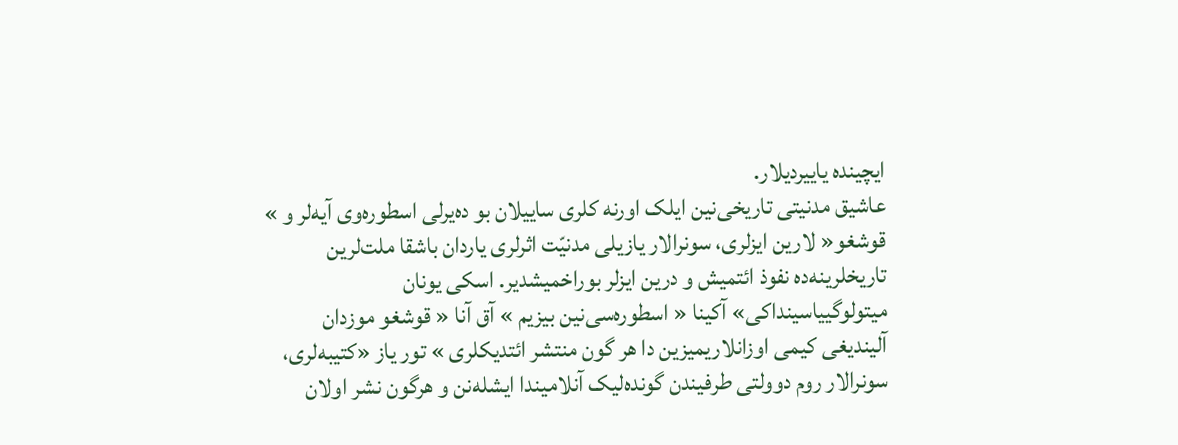ایچینده یاییردیلار.
عاشیق مدنیتی تاریخی‌نین ایلک اورنه کلری ساییلان بو ده‌یرلی اسطوره‌وی آیه‌لر و » قوشغو« لارین ایزلری، سونرالار یازیلی مدنیّت اثرلری یاردان باشقا ملت‌لرین تاریخلرینه‌ده نفوذ ائتمیش و درین ایزلر بوراخمیشدیر. اسکی یونان میتولوگییاسینداکی» آکینا « اسطوره‌سی‌نین بیزیم » آق آنا « قوشغو موزدان آلیندیغی کیمی اوزانلاریمیزین دا هر گون منتشر ائتدیکلری » تور یاز «کتیبه‌لری، سونرالار روم دوولتی طرفیندن گونده‌لیک آنلامیندا ایشله‌نن و هرگون نشر اولان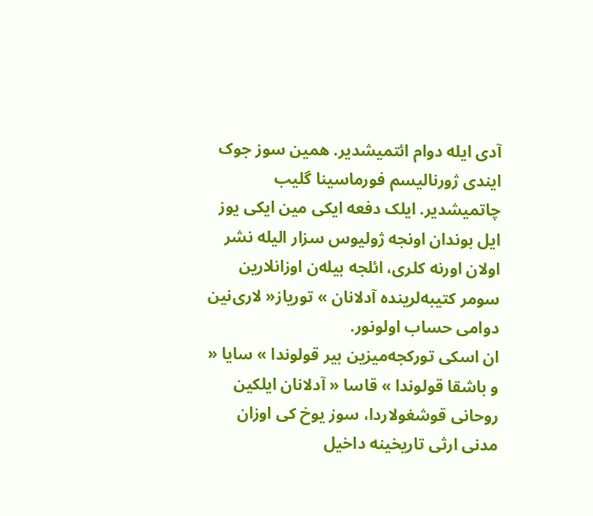آدی ایله دوام ائتمیشدیر. همین سوز جوک ایندی ژورنالیسم فورماسینا گلیب چاتمیشدیر. ایلک دفعه ایکی مین ایکی یوز ایل بوندان اونجه ژولیوس سزار الیله نشر اولان اورنه کلری، ائلجه بیله‌ن اوزانلارین سومر کتیبه‌لرینده آدلانان » توریاز« لاری‌نین دوامی حساب اولونور.
ان اسکی تورکجه‌میزین بیر قولوندا » سایا « و باشقا قولوندا » قاسا « آدلانان ایلکین روحانی قوشغولاردا، سوز یوخ کی اوزان مدنی ارثی تاریخینه داخیل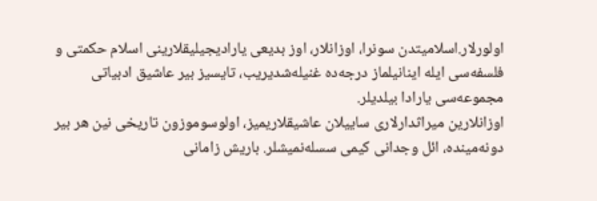اولورلار.اسلامیتدن سونرا، اوزانلار، اوز بدیعی یارادیجیلیقلارینی اسلام حکمتی و فلسفه‌سی ایله اینانیلماز درجه‌ده غنیله‌شدیریب، تایسیز بیر عاشیق ادبیاتی مجموعه‌سی یارادا بیلدیلر.
اوزانلارین میراثدارلاری ساییلان عاشیقلاریمیز، اولوسوموزون تاریخی نین هر بیر دونه‌مینده، ائل وجدانی کیمی سسله‌نمیشلر. باریش زامانی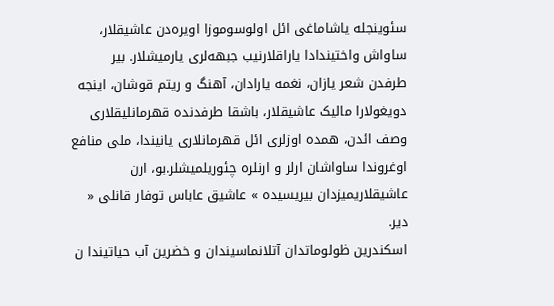سئوینجله یاشاماغی ائل‌ اولوسوموزا اویره‌دن عاشیقلار، ساواش واختیندادا یاراقلارنیب جبهه‌لری یارمیشلار. بیر طرفدن شعر یازان، نغمه یارادان، آهنگ و ریتم قوشان، اینجه دویغولارا مالیک عاشیقلار، باشقا طرفدنده قهر‌مانلیقلاری وصف ائدن، همده اوزلری ائل قهرمانلاری یانیندا، ملی منافع اوغروندا ساواشان ارلر و ارنلره چئوریلمیشلر.بو، ارن عاشیقلاریمیزدان بیریسیده » عاشیق عاباس توفار قانلی « دیر.
اسکندرین ظولوماتدان آتلانماسیندان و خضرین آب حیاتیندا ن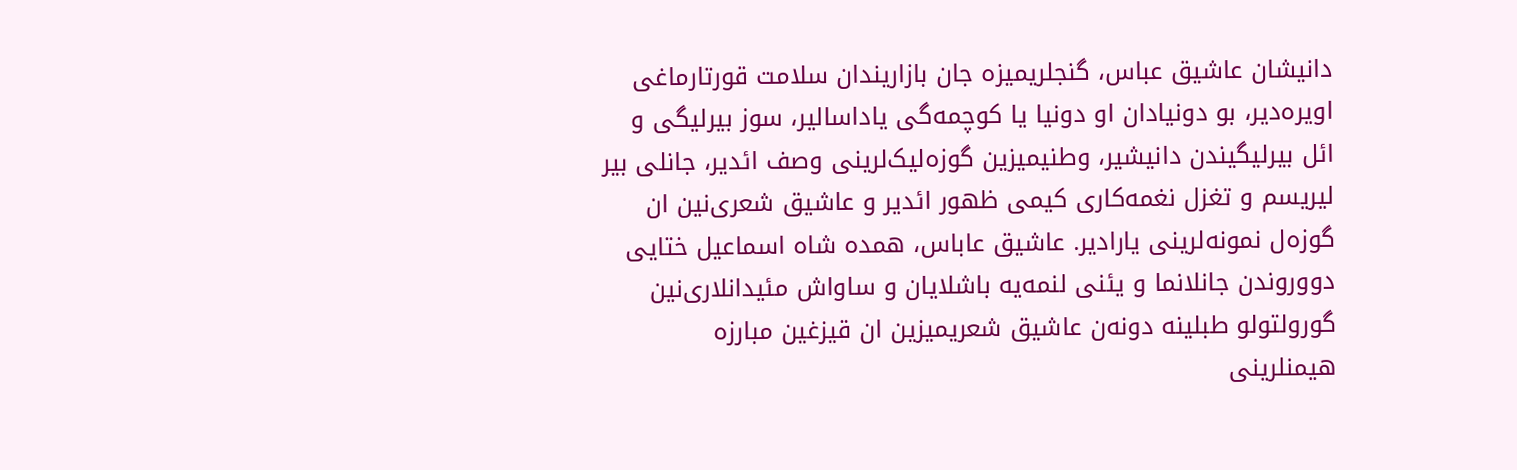دانیشان عاشیق عباس، گنجلریمیزه جان بازاریندان سلامت قورتارماغی اویره‌دیر، بو دونیادان او دونیا یا کوچمه‌گی یاداسالیر، سوز بیرلیگی و ائل بیرلیگیندن دانیشیر، وطنیمیزین گوزه‌لیک‌لرینی وصف ائدیر، جانلی بیر لیریسم و تغزل نغمه‌کاری کیمی ظهور ائدیر و عاشیق شعری‌نین ان گوزه‌ل نمونه‌لرینی یارادیر. عاشیق عاباس، همده شاه اسماعیل ختایی دووروندن جانلانما و یئنی لنمه‌یه باشلایان و ساواش مئیدانلاری‌نین گورولتولو طبلینه دونه‌ن عاشیق شعریمیزین ان قیزغین مبارزه هیمنلرینی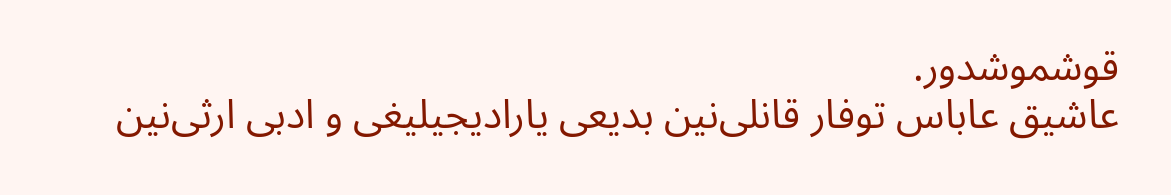قوشموشدور.
عاشیق عاباس توفار قانلی‌نین بدیعی یارادیجیلیغی و ادبی ارثی‌نین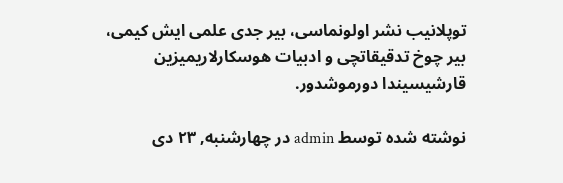توپلانیب نشر اولونماسی، بیر جدی علمی ایش کیمی، بیر چوخ تدقیقاتچی و ادبیات هوسکارلاریمیزین قارشیسیندا دورموشدور.

نوشته شده توسط admin در چهارشنبه, ۲۳ دی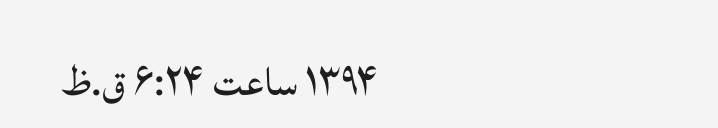۱۳۹۴ ساعت ۶:۲۴ ق.ظ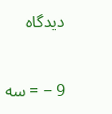دیدگاه


9 − = سه